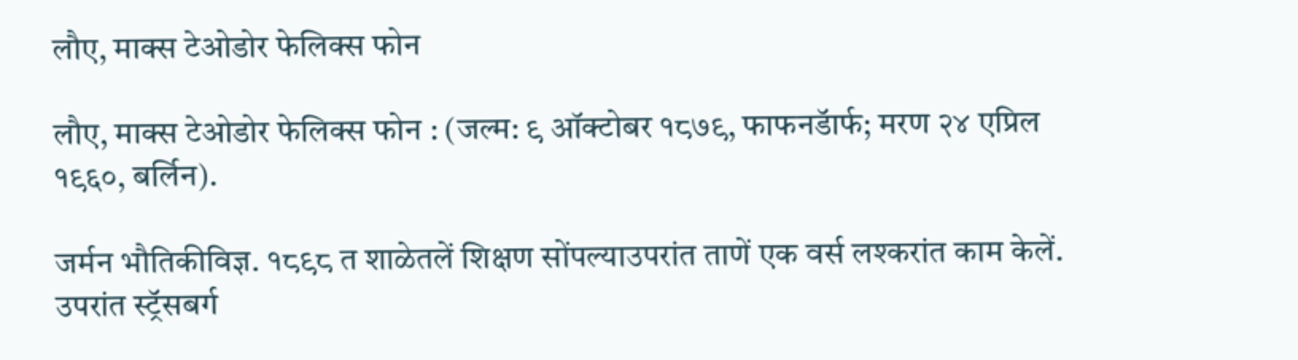लौए, माक्स टेओडोर फेलिक्स फोन

लौए, माक्स टेओडोर फेलिक्स फोन : (जल्म: ९ ऑक्टोबर १८७९, फाफनडॅार्फ; मरण २४ एप्रिल १९६०, बर्लिन).

जर्मन भौतिकीविज्ञ. १८९८ त शाळेतलें शिक्षण सोंपल्याउपरांत ताणें एक वर्स लश्करांत काम केलें. उपरांत स्ट्रॅसबर्ग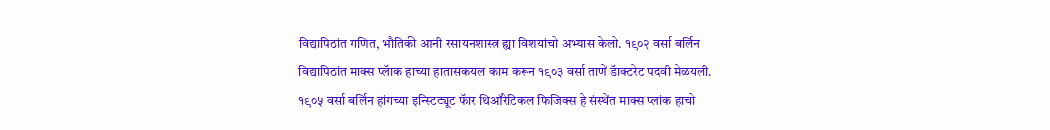विद्यापिठांत गणित, भौतिकी आनी रसायनशास्त्र ह्या विशयांचो अभ्यास केलो. १९०२ वर्सा बर्लिन विद्यापिठांत माक्स प्लॅाक हाच्या हातासकयल काम करून १९०३ वर्सा ताणें डॅाक्टरेट पदवी मेळयली. १९०५ वर्सा बर्लिन हांगच्या इन्स्टिट्यूट फॅार थिऑरेटिकल फिजिक्स हे संस्थेंत माक्स प्लांक हाचो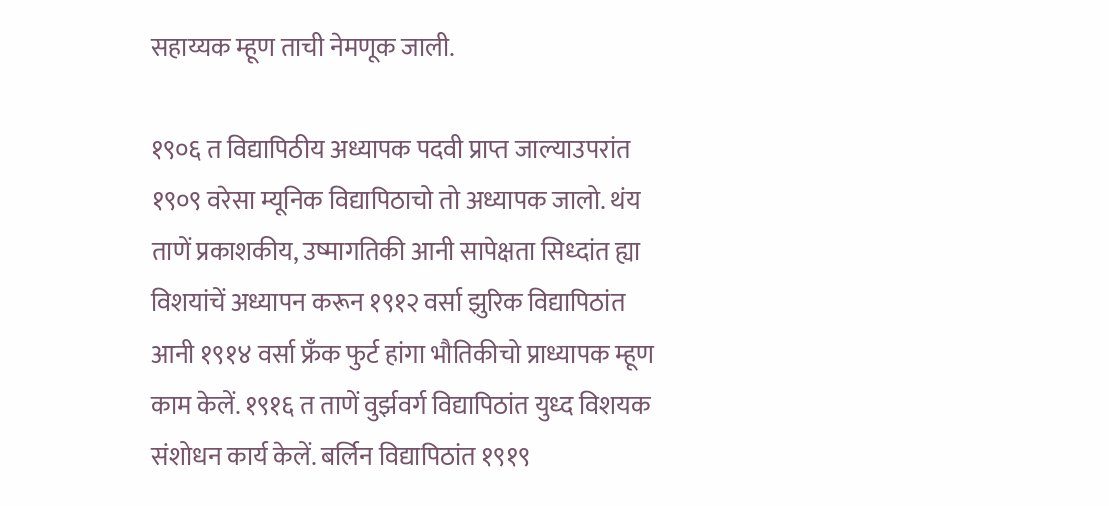सहाय्यक म्हूण ताची नेमणूक जाली.

१९०६ त विद्यापिठीय अध्यापक पदवी प्राप्त जाल्याउपरांत १९०९ वरेसा म्यूनिक विद्यापिठाचो तो अध्यापक जालो. थंय ताणें प्रकाशकीय, उष्मागतिकी आनी सापेक्षता सिध्दांत ह्या विशयांचें अध्यापन करून १९१२ वर्सा झुरिक विद्यापिठांत आनी १९१४ वर्सा फ्रँक फुर्ट हांगा भौतिकीचो प्राध्यापक म्हूण काम केलें. १९१६ त ताणें वुर्झवर्ग विद्यापिठांत युध्द विशयक संशोधन कार्य केलें. बर्लिन विद्यापिठांत १९१९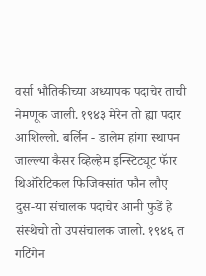वर्सा भौतिकीच्या अध्यापक पदाचेर ताची नेमणूक जाली. १९४३ मेरेन तो ह्या पदार आशिल्लो. बर्लिन - डालेम हांगा स्थापन जाल्ल्या कैसर व्हिल्हेम इन्स्टिट्यूट फॅार थिऑरेटिकल फिजिक्सांत फौन लौए दुस-या संचालक पदाचेर आनी फुडें हे संस्थेचो तो उपसंचालक जालो. १९४६ त गटिंगेन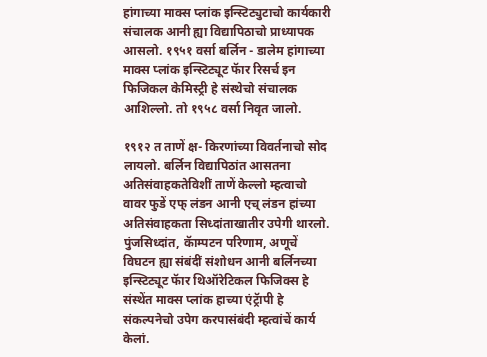हांगाच्या माक्स प्लांक इन्स्टिट्युटाचो कार्यकारी संचालक आनी ह्या विद्यापिठाचो प्राध्यापक आसलो. १९५१ वर्सा बर्लिन - डालेम हांगाच्या माक्स प्लांक इन्स्टिट्यूट फॅार रिसर्च इन फिजिकल केमिस्ट्री हे संस्थेचो संचालक आशिल्लो. तो १९५८ वर्सा निवृत जालो.

१९१२ त ताणें क्ष- किरणांच्या विवर्तनाचो सोद लायलो. बर्लिन विद्यापिठांत आसतना अतिसंवाहकतेविशीं ताणें केल्लो म्हत्वाचो वावर फुडें एफ् लंडन आनी एच् लंडन हांच्या अतिसंवाहकता सिध्दांताखातीर उपेगी थारलो. पुंजसिध्दांत, कॅाम्पटन परिणाम, अणूचें विघटन ह्या संबंदीं संशोधन आनी बर्लिनच्या इन्स्टिट्यूट फॅार थिऑरेटिकल फिजिक्स हे संस्थेंत माक्स प्लांक हाच्या एंट्रॅापी हे संकल्पनेचो उपेग करपासंबंदी म्हत्वांचें कार्य केलां.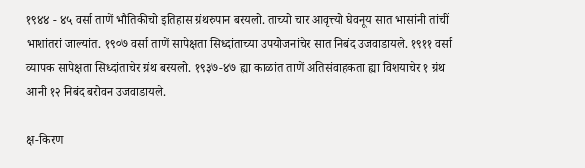१९४४ - ४५ वर्सा ताणें भौतिकीचो इतिहास ग्रंथरुपान बरयलो. ताच्यो चार आवृत्त्यो घेवनूय सात भासांनी तांचीं भाशांतरां जाल्यांत. १९०७ वर्सा ताणें सापेक्षता सिध्दांताच्या उपयोजनांचेर सात निबंद उजवाडायले. १९११ वर्सा व्यापक सापेक्षता सिध्दांताचेर ग्रंथ बरयलो. १९३७-४७ ह्या काळांत ताणें अतिसंवाहकता ह्या विशयाचेर १ ग्रंथ आनी १२ निबंद बरोवन उजवाडायले.

क्ष-किरण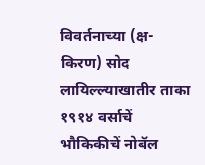विवर्तनाच्या (क्ष-किरण) सोद लायिल्ल्याखातीर ताका १९१४ वर्साचें भौकिकीचें नोबॅल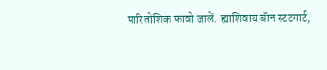पारितोशिक फावो जालें. ह्याशिवाय बॅान स्टटगार्ट,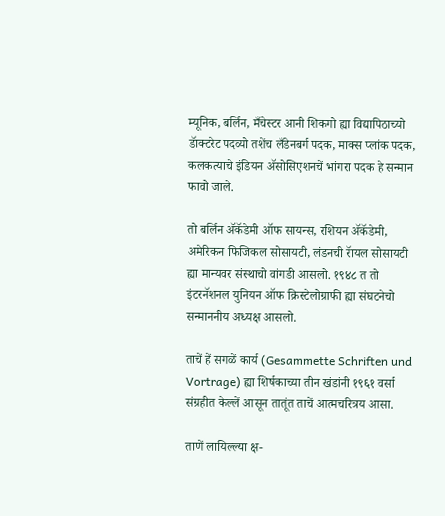म्यूनिक, बर्लिन, मँचेस्टर आनी शिकगो ह्या विद्यापिठाच्यो डॅाक्टरेट पदव्यो तशेंच लँडेनबर्ग पदक, माक्स प्लांक पदक, कलकत्याचे इंडियन ॲसोसिएशनचें भांगरा पदक हे सन्मान फावो जाले.

तो बर्लिन ॲकॅडेमी ऑफ सायन्स, रशियन ॲकॅडेमी, अमेरिकन फिजिकल सोसायटी, लंडनची रॅायल सोसायटी ह्या मान्यवर संस्थाचो वांगडी आसलो. १९४८ त तो इंटरनॅशनल युनियन ऑफ क्रिस्टेलोग्राफी ह्या संघटनेचो सन्माननीय अध्यक्ष आसलो.

ताचें हें सगळें कार्य (Gesammette Schriften und Vortrage) ह्या शिर्षकाच्या तीन खंडांनी १९६१ वर्सा संग्रहीत केल्लें आसून तातूंत ताचें आत्मचरित्रय आसा.

ताणें लायिल्ल्या क्ष-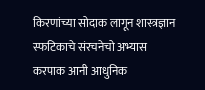किरणांच्या सोदाक लागून शास्त्रज्ञान स्फटिकाचे संरचनेचो अभ्यास करपाक आनी आधुनिक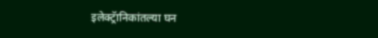इलेक्ट्रॅानिकांतल्या घन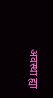अवस्था ह्या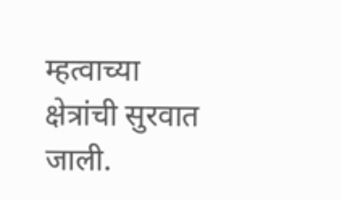म्हत्वाच्या क्षेत्रांची सुरवात जाली.